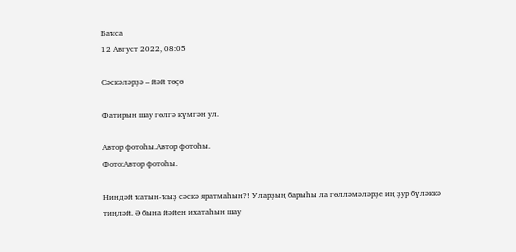Баҡса
12 Август 2022, 08:05

Сәскәләрҙә – йәй төҫө

Фатирын шау гөлгә күмгән ул.

Автор фотоһы.Автор фотоһы.
Фото:Автор фотоһы.

Ниндәй ҡатын-ҡыҙ сәскә яратмаһын?! Уларҙың барыһы ла гөлләмәләрҙе иң ҙур бүләккә тиңләй. Ә бына йәйен ихатаһын шау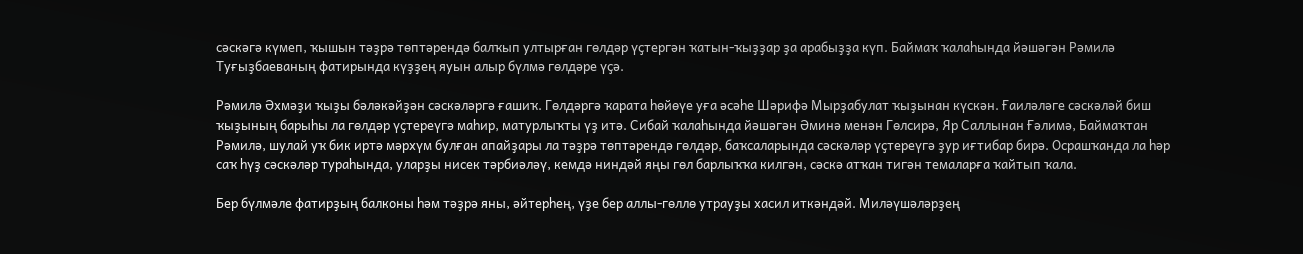сәскәгә күмеп, ҡышын тәҙрә төптәрендә балҡып ултырған гөлдәр үҫтергән ҡатын-ҡыҙҙар ҙа арабыҙҙа күп. Баймаҡ ҡалаһында йәшәгән Рәмилә Туғыҙбаеваның фатирында күҙҙең яуын алыр бүлмә гөлдәре үҫә.

Рәмилә Әхмәҙи ҡыҙы бәләкәйҙән сәскәләргә ғашиҡ. Гөлдәргә ҡарата һөйөүе уға әсәһе Шәрифә Мырҙабулат ҡыҙынан күскән. Ғаиләләге сәскәләй биш ҡыҙының барыһы ла гөлдәр үҫтереүгә маһир, матурлыҡты үҙ итә. Сибай ҡалаһында йәшәгән Әминә менән Гөлсирә, Яр Саллынан Ғәлимә, Баймаҡтан Рәмилә, шулай уҡ бик иртә мәрхүм булған апайҙары ла тәҙрә төптәрендә гөлдәр, баҡсаларында сәскәләр үҫтереүгә ҙур иғтибар бирә. Осрашҡанда ла һәр саҡ һүҙ сәскәләр тураһында, уларҙы нисек тәрбиәләү, кемдә ниндәй яңы гөл барлыҡҡа килгән, сәскә атҡан тигән темаларға ҡайтып ҡала.

Бер бүлмәле фатирҙың балконы һәм тәҙрә яны, әйтерһең, үҙе бер аллы-гөллө утрауҙы хасил иткәндәй. Миләүшәләрҙең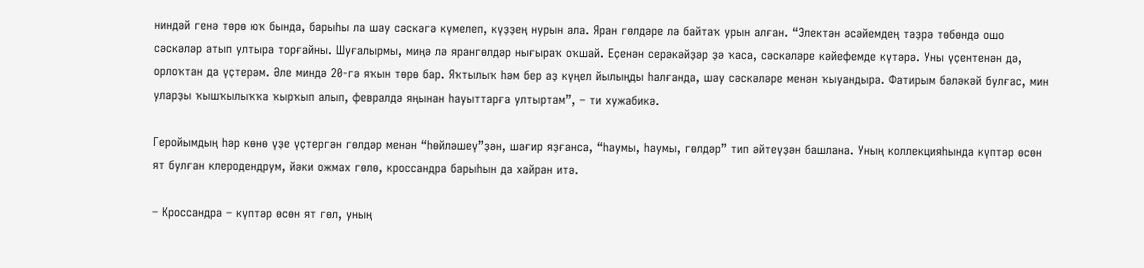ниндәй генә төрө юҡ бында, барыһы ла шау сәскәгә күмелеп, күҙҙең нурын ала. Яран гөлдәре лә байтаҡ урын алған. “Электән әсәйемдең тәҙрә төбөндә ошо сәскәләр атып ултыра торғайны. Шуғалырмы, миңә лә ярангөлдәр нығыраҡ оҡшай. Еҫенән серәкәйҙәр ҙә ҡаса, сәскәләре кәйефемде күтәрә. Уны үҫентенән дә, орлоҡтан да үҫтерәм. Әле миндә 20-гә яҡын төрө бар. Яҡтылыҡ һәм бер аҙ күңел йылыңды һалғанда, шау сәскәләре менән ҡыуандыра. Фатирым бәләкәй булғас, мин уларҙы ҡышҡылыҡҡа ҡырҡып алып, февралдә яңынан һауыттарға ултыртам”, – ти хужабикә.

Геройымдың һәр көнө үҙе үҫтергән гөлдәр менән “һөйләшеү”ҙән, шағир яҙғанса, “һаумы, һаумы, гөлдәр” тип әйтеүҙән башлана. Уның коллекцияһында күптәр өсөн ят булған клеродендрум, йәки ожмах гөлө, кроссандра барыһын да хайран итә.

– Кроссандра – күптәр өсөн ят гөл, уның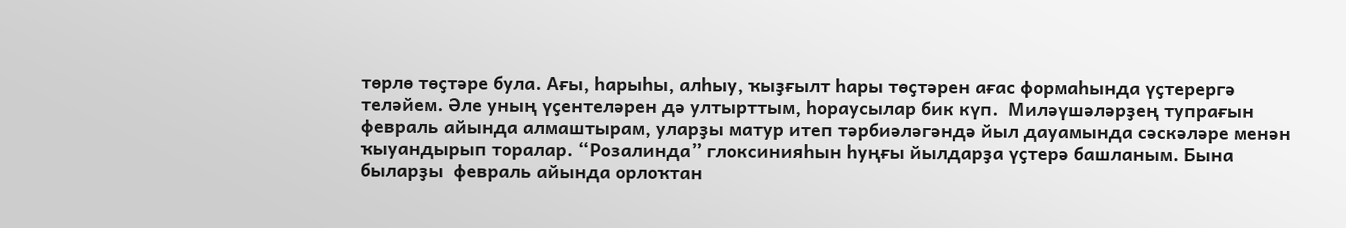төрлө төҫтәре була. Ағы, һарыһы, алһыу, ҡыҙғылт һары төҫтәрен ағас формаһында үҫтерергә теләйем. Әле уның үҫентеләрен дә ултырттым, һораусылар бик күп.  Миләүшәләрҙең тупрағын февраль айында алмаштырам, уларҙы матур итеп тәрбиәләгәндә йыл дауамында сәскәләре менән ҡыуандырып торалар. “Розалинда” глоксинияһын һуңғы йылдарҙа үҫтерә башланым. Бына быларҙы  февраль айында орлоҡтан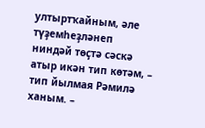ултыртҡайным, әле түҙемһеҙләнеп ниндәй төҫтә сәскә атыр икән тип көтәм, – тип йылмая Рәмилә ханым. –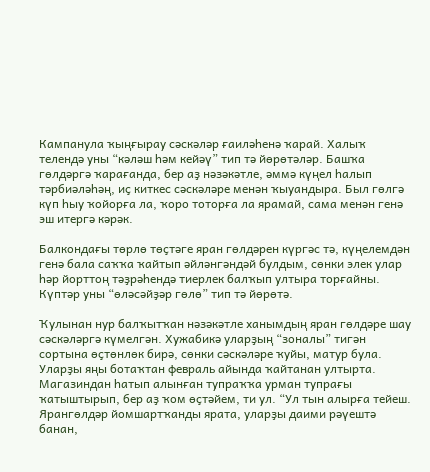Кампанула ҡыңғырау сәскәләр ғаиләһенә ҡарай. Халыҡ телендә уны “кәләш һәм кейәү” тип тә йөрөтәләр. Башҡа гөлдәргә ҡарағанда, бер аҙ нәзәкәтле, әммә күңел һалып тәрбиәләһәң, иҫ киткес сәскәләре менән ҡыуандыра. Был гөлгә күп һыу ҡойорға ла, ҡоро тоторға ла ярамай, сама менән генә эш итергә кәрәк.

Балкондағы төрлө төҫтәге яран гөлдәрен күргәс тә, күңелемдән генә бала саҡҡа ҡайтып әйләнгәндәй булдым, сөнки элек улар һәр йорттоң тәҙрәһендә тиерлек балҡып ултыра торғайны. Күптәр уны “өләсәйҙәр гөлө” тип тә йөрөтә.

Ҡулынан нур балҡытҡан нәзәкәтле ханымдың яран гөлдәре шау сәскәләргә күмелгән. Хужабикә уларҙың “зоналы” тигән сортына өҫтөнлөк бирә, сөнки сәскәләре ҡуйы, матур була. Уларҙы яңы ботаҡтан февраль айында ҡайтанан ултырта. Магазиндан һатып алынған тупраҡҡа урман тупрағы ҡатыштырып, бер аҙ ҡом өҫтәйем, ти ул. “Ул тын алырға тейеш. Ярангөлдәр йомшартҡанды ярата, уларҙы даими рәүештә банан,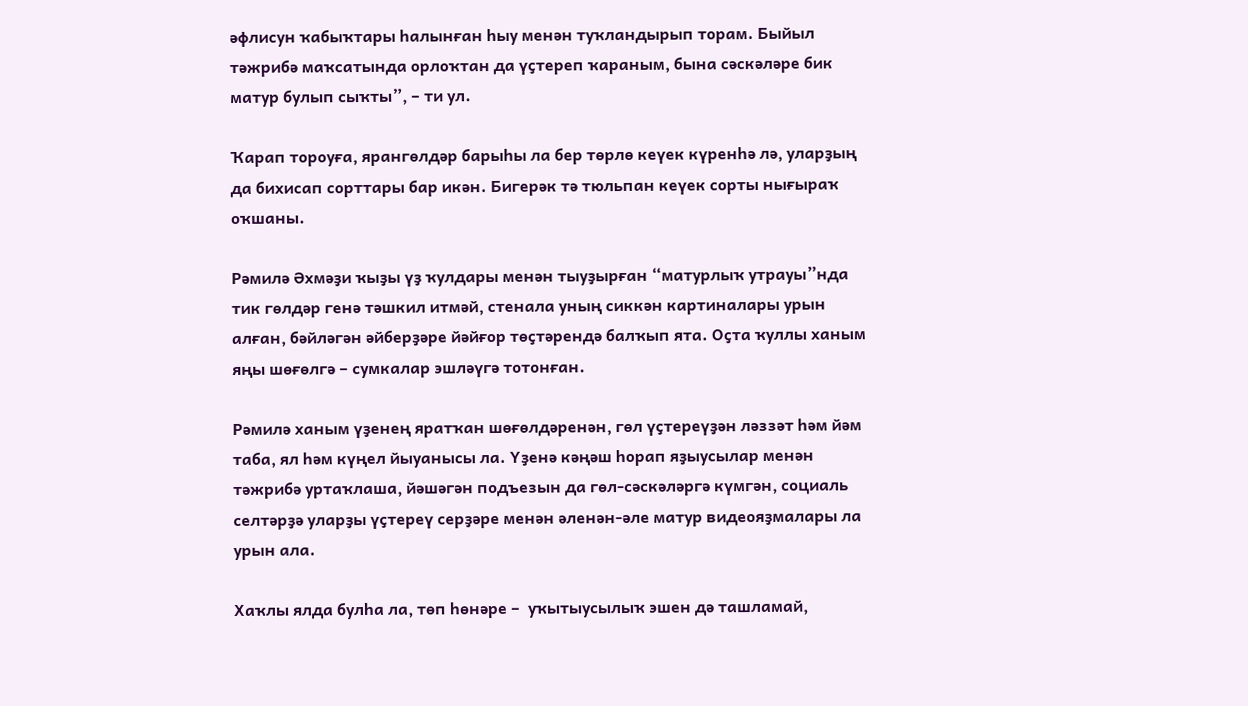әфлисун ҡабыҡтары һалынған һыу менән туҡландырып торам. Быйыл тәжрибә маҡсатында орлоҡтан да үҫтереп ҡараным, бына сәскәләре бик матур булып сыҡты”, – ти ул.

Ҡарап тороуға, ярангөлдәр барыһы ла бер төрлө кеүек күренһә лә, уларҙың да бихисап сорттары бар икән. Бигерәк тә тюльпан кеүек сорты нығыраҡ оҡшаны.

Рәмилә Әхмәҙи ҡыҙы үҙ ҡулдары менән тыуҙырған “матурлыҡ утрауы”нда тик гөлдәр генә тәшкил итмәй, стенала уның сиккән картиналары урын алған, бәйләгән әйберҙәре йәйғор төҫтәрендә балҡып ята. Оҫта ҡуллы ханым яңы шөғөлгә – сумкалар эшләүгә тотонған.

Рәмилә ханым үҙенең яратҡан шөғөлдәренән, гөл үҫтереүҙән ләззәт һәм йәм таба, ял һәм күңел йыуанысы ла. Үҙенә кәңәш һорап яҙыусылар менән тәжрибә уртаҡлаша, йәшәгән подъезын да гөл-сәскәләргә күмгән, социаль селтәрҙә уларҙы үҫтереү серҙәре менән әленән-әле матур видеояҙмалары ла урын ала.

Хаҡлы ялда булһа ла, төп һөнәре –  уҡытыусылыҡ эшен дә ташламай,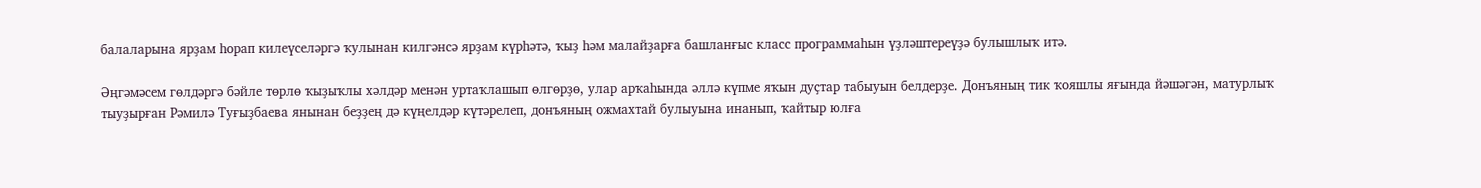балаларына ярҙам һорап килеүселәргә ҡулынан килгәнсә ярҙам күрһәтә, ҡыҙ һәм малайҙарға башланғыс класс программаһын үҙләштереүҙә булышлыҡ итә.

Әңгәмәсем гөлдәргә бәйле төрлө ҡыҙыҡлы хәлдәр менән уртаҡлашып өлгөрҙө, улар арҡаһында әллә күпме яҡын дуҫтар табыуын белдерҙе. Донъяның тик ҡояшлы яғында йәшәгән, матурлыҡ тыуҙырған Рәмилә Туғыҙбаева янынан беҙҙең дә күңелдәр күтәрелеп, донъяның ожмахтай булыуына инанып, ҡайтыр юлға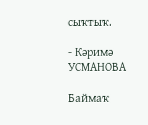сыҡтыҡ.

- Кәримә УСМАНОВА

Баймаҡ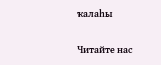ҡалаһы

Читайте нас